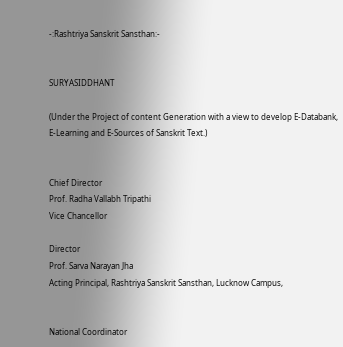-:Rashtriya Sanskrit Sansthan:-


SURYASIDDHANT

(Under the Project of content Generation with a view to develop E-Databank,
E-Learning and E-Sources of Sanskrit Text.)


Chief Director
Prof. Radha Vallabh Tripathi
Vice Chancellor

Director
Prof. Sarva Narayan Jha
Acting Principal, Rashtriya Sanskrit Sansthan, Lucknow Campus,


National Coordinator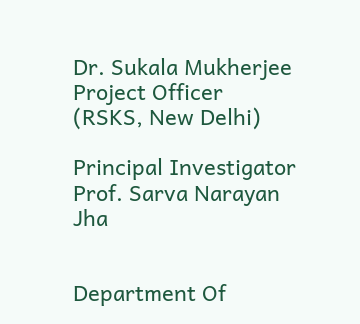Dr. Sukala Mukherjee
Project Officer
(RSKS, New Delhi)

Principal Investigator
Prof. Sarva Narayan Jha


Department Of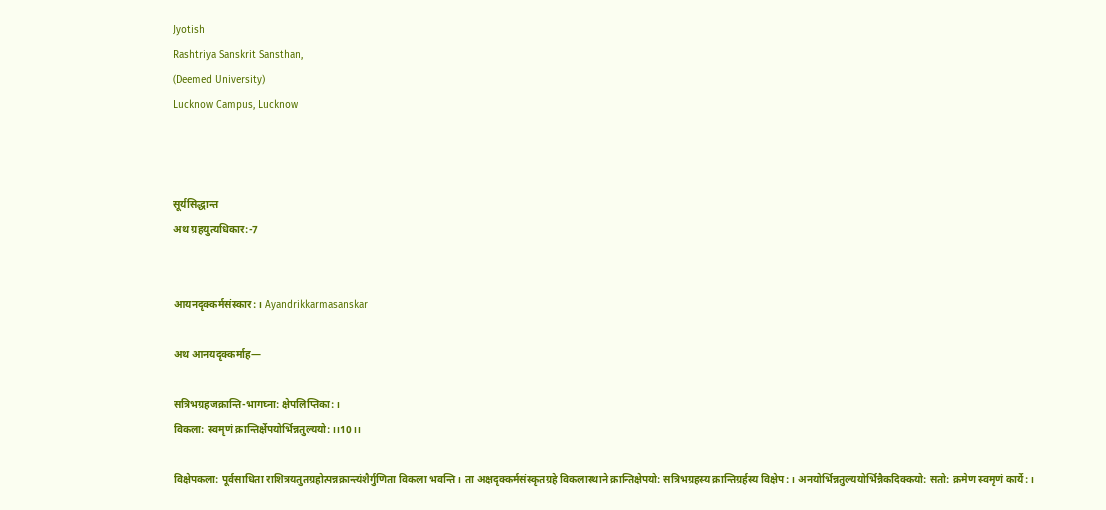Jyotish
Rashtriya Sanskrit Sansthan,
(Deemed University)
Lucknow Campus, Lucknow



सूर्यसिद्धान्त
अथ ग्रहयुत्यधिकार:-7


आयनदृक्कर्मसंस्कार:। Ayandrikkarmasanskar

अथ आनयदृक्कर्माह—

सत्रिभग्रहजक्रान्ति-भागघ्ना: क्षेपलिप्तिका:।
विकला: स्वमृणं क्रान्तिर्क्षेपयोर्भिन्नतुल्ययो:।।10।।

विक्षेपकला: पूर्वसाधिता राशित्रयतुतग्रहोत्पन्नक्रान्त्यंशैर्गुणिता विकला भवन्ति। ता अक्षदृक्कर्मसंस्कृतग्रहे विकलास्थाने क्रान्तिक्षेपयो: सत्रिभग्रहस्य क्रान्तिग्रर्हस्य विक्षेप:। अनयोर्भिन्नतुल्ययोर्भिन्नैकदिक्कयो: सतो: क्रमेण स्वमृणं कार्ये:।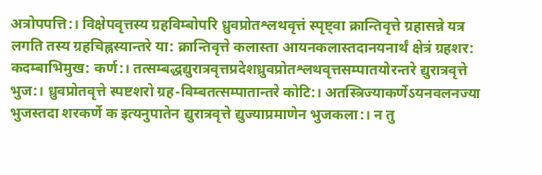अत्रोपपत्ति:। विक्षेपवृत्तस्य ग्रहविम्बोपरि ध्रुवप्रोतश्लथवृत्तं स्पृष्ट्वा क्रान्तिवृत्ते ग्रहासन्ने यत्र लगति तस्य ग्रहचिह्नस्यान्तरे या: क्रान्तिवृत्ते कलास्ता आयनकलास्तदानयनार्थं क्षेत्रं ग्रहशर: कदम्बाभिमुख: कर्ण:। तत्सम्बद्धद्युरात्रवृत्तप्रदेशध्रुवप्रोतश्लथवृत्तसम्पातयोरन्तरे द्युरात्रवृत्ते भुज:। ध्रुवप्रोतवृत्ते स्पष्टशरो ग्रह-विम्बतत्सम्पातान्तरे कोटि:। अतस्त्रिज्याकर्णेऽयनवलनज्या भुजस्तदा शरकर्णे क इत्यनुपातेन द्युरात्रवृत्ते द्युज्याप्रमाणेन भुजकला:। न तु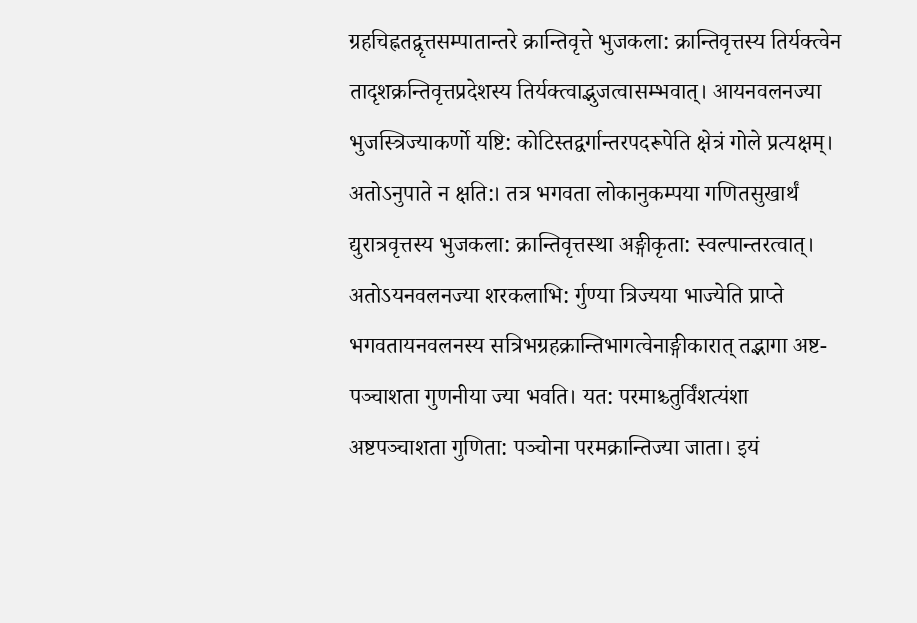ग्रहचिह्नतद्वृत्तसम्पातान्तरे क्रान्तिवृत्ते भुजकला: क्रान्तिवृत्तस्य तिर्यक्त्वेन तादृशक्रन्तिवृत्तप्रदेशस्य तिर्यक्त्वाद्भुजत्वासम्भवात्। आयनवलनज्या भुजस्त्रिज्याकर्णो यष्टि: कोटिस्तद्वर्गान्तरपदरूपेति क्षेत्रं गोले प्रत्यक्षम्। अतोऽनुपाते न क्षति:। तत्र भगवता लोकानुकम्पया गणितसुखार्थं द्युरात्रवृत्तस्य भुजकला: क्रान्तिवृत्तस्था अङ्गीकृता: स्वल्पान्तरत्वात्। अतोऽयनवलनज्या शरकलाभि: र्गुण्या त्रिज्यया भाज्येति प्राप्ते भगवतायनवलनस्य सत्रिभग्रहक्रान्तिभागत्वेनाङ्गीकारात् तद्भागा अष्ट-पञ्चाशता गुणनीया ज्या भवति। यत: परमाश्च्तुर्विंशत्यंशा अष्टपञ्चाशता गुणिता: पञ्चोना परमक्रान्तिज्या जाता। इयं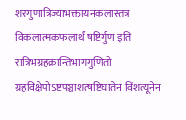शरगुणात्रिज्याभक्तायनकलास्तत्र विकलात्मकफलार्थं षष्टिर्गुण इति रात्रिभग्रहक्रान्तिभागगुणितो ग्रहविक्षेपोऽष्टपञ्चाशत्षष्टिघातेन विंशत्यूनेन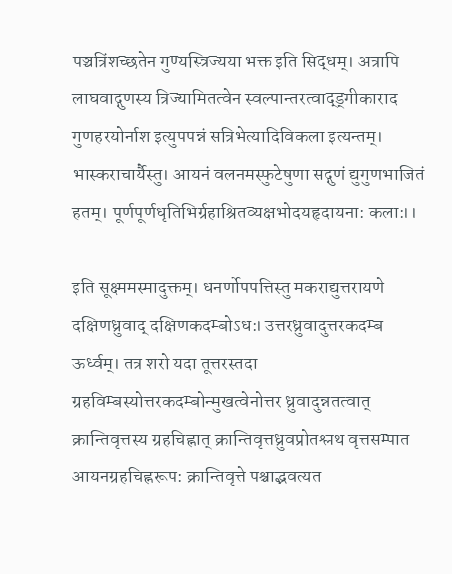पञ्चत्रिंशच्छतेन गुण्यस्त्रिज्यया भक्त इति सिद्धम्। अत्रापि लाघवाद्गुणस्य त्रिज्यामितत्वेन स्वल्पान्तरत्वाद्ड्गीकाराद गुणहरयोर्नाश इत्युपपन्नं सत्रिभेत्यादिविकला इत्यन्तम्। भास्कराचार्यैस्तु। आयनं वलनमस्फुटेषुणा सद्गुणं द्युगुणभाजितं हतम्। पूर्णपूर्णधृतिभिर्ग्रहाश्रितव्यक्षभोदयहृदायना: कला:।।

इति सूक्ष्ममस्मादुक्तम्। धनर्णोपपत्तिस्तु मकराद्युत्तरायणे दक्षिणध्रुवाद् दक्षिणकदम्बोऽध:। उत्तरध्रुवादुत्तरकदम्ब ऊर्ध्वम्। तत्र शरो यदा तूत्तरस्तदा ग्रहविम्बस्योत्तरकदम्बोन्मुखत्वेनोत्तर ध्रुवादुन्नतत्वात् क्रान्तिवृत्तस्य ग्रहचिह्नात् क्रान्तिवृत्तध्रुवप्रोतश्लथ वृत्तसम्पात आयनग्रहचिह्नरूप: क्रान्तिवृत्ते पश्चाद्भवत्यत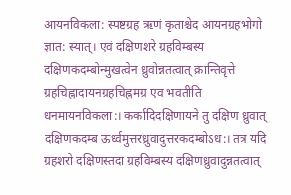आयनविकला: स्पष्टग्रह ऋणं कृताश्चेद आयनग्रहभोगो ज्ञात: स्यात्। एवं दक्षिणशरे ग्रहविम्बस्य दक्षिणकदम्बोन्मुखत्वेन ध्रुवोन्नतत्वात् क्रान्तिवृत्ते ग्रहचिह्नादायनग्रहचिह्नमग्र एव भवतीति धनमायनविकला:। कर्कादिदक्षिणायने तु दक्षिण ध्रुवात् दक्षिणकदम्ब ऊर्ध्वमुत्तरध्रुवादुत्तरकदम्बोऽध:। तत्र यदि ग्रहशरो दक्षिणस्तदा ग्रहविम्बस्य दक्षिणध्रुवादुन्नतत्वात्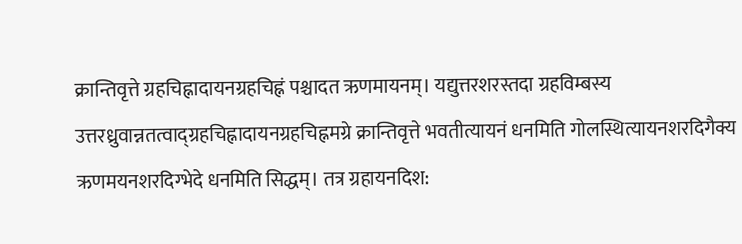क्रान्तिवृत्ते ग्रहचिह्नादायनग्रहचिह्नं पश्चादत ऋणमायनम्। यद्युत्तरशरस्तदा ग्रहविम्बस्य उत्तरध्रुवान्नतत्वाद्ग्रहचिह्नादायनग्रहचिह्नमग्रे क्रान्तिवृत्ते भवतीत्यायनं धनमिति गोलस्थित्यायनशरदिगैक्य ऋणमयनशरदिग्भेदे धनमिति सिद्धम्। तत्र ग्रहायनदिश: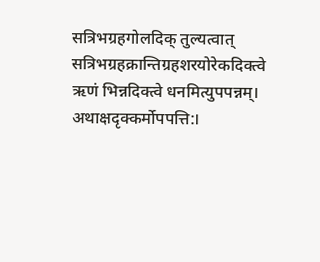सत्रिभग्रहगोलदिक् तुल्यत्वात् सत्रिभग्रहक्रान्तिग्रहशरयोरेकदिक्त्वे ऋणं भिन्नदिक्त्वे धनमित्युपपन्नम्। अथाक्षदृक्कर्मोपपत्ति:।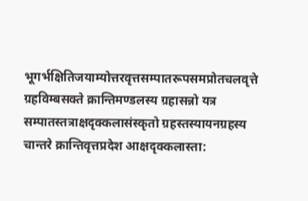भूगर्भक्षितिजयाम्योत्तरवृत्तसम्पातरूपसमप्रोतचलवृत्ते ग्रहविम्बसक्ते क्रान्तिमण्डलस्य ग्रहासन्नो यत्र सम्पातस्तत्राक्षदृक्कलासंस्कृतो ग्रहस्तस्यायनग्रहस्य चान्तरे क्रान्तिवृत्तप्रदेश आक्षदृक्कलास्ता: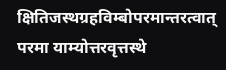क्षितिजस्थग्रहविम्बोपरमान्तरत्वात् परमा याम्योत्तरवृत्तस्थे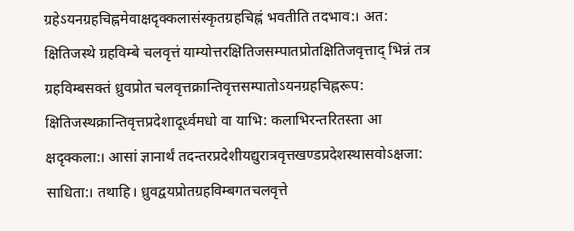ग्रहेऽयनग्रहचिह्नमेवाक्षदृक्कलासंस्कृतग्रहचिह्नं भवतीति तदभाव:। अत: क्षितिजस्थे ग्रहविम्बे चलवृत्तं याम्योत्तरक्षितिजसम्पातप्रोतक्षितिजवृत्ताद् भिन्नं तत्र ग्रहविम्बसक्तं ध्रुवप्रोत चलवृत्तक्रान्तिवृत्तसम्पातोऽयनग्रहचिह्नरूप: क्षितिजस्थक्रान्तिवृत्तप्रदेशादूर्ध्वमधो वा याभि: कलाभिरन्तरितस्ता आ क्षदृक्कला:। आसां ज्ञानार्थं तदन्तरप्रदेशीयद्युरात्रवृत्तखण्डप्रदेशस्थासवोऽक्षजा: साधिता:। तथाहि। ध्रुवद्वयप्रोतग्रहविम्बगतचलवृत्ते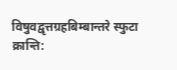विषुवद्वृत्तग्रहबिम्बान्तरे स्फुटा क्रान्ति: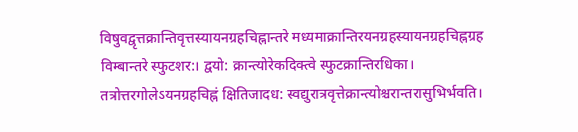विषुवद्वृत्तक्रान्तिवृत्तस्यायनग्रहचिह्नान्तरे मध्यमाक्रान्तिरयनग्रहस्यायनग्रहचिह्नग्रह विम्बान्तरे स्फुटशर:। द्वयो: क्रान्त्योरेकदिक्त्वे स्फुटक्रान्तिरधिका। तत्रोत्तरगोलेऽयनग्रहचिह्नं क्षितिजादध: स्वद्युरात्रवृत्तेक्रान्त्योश्चरान्तरासुभिर्भवति।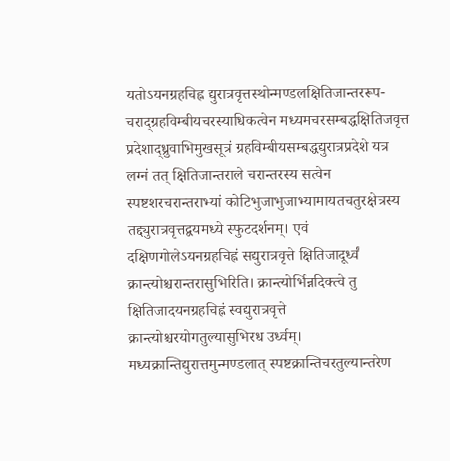यतोऽयनग्रहचिह्न द्युरात्रवृत्तस्थोन्मण्डलक्षितिजान्तररूप-चराद्ग्रहविम्बीयचरस्याधिकत्वेन मध्यमचरसम्बद्धक्षितिजवृत्त प्रदेशाद्ध्रुवाभिमुखसूत्रं ग्रहविम्बीयसम्बद्धद्युरात्रप्रदेशे यत्र लग्नं तत् क्षितिजान्तराले चरान्तरस्य सत्वेन स्पष्टशरचरान्तराभ्यां कोटिभुजाभुजाभ्यामायतचतुरक्षेत्रस्य तद्द्युरात्रवृत्तद्वयमध्ये स्फुटदर्शनम्। एवं दक्षिणगोलेऽयनग्रहचिह्नं सद्युरात्रवृत्ते क्षितिजादूर्ध्वं क्रान्त्योश्चरान्तरासुभिरिति। क्रान्त्योर्भिन्नदिक्त्वे तु क्षितिजादयनग्रहचिह्नं स्वद्युरात्रवृत्ते क्रान्त्योश्चरयोगतुल्यासुभिरध उर्ध्वम्। मध्यक्रान्तिद्युरात्तमुन्मण्डलात् स्पष्टक्रान्तिचरतुल्यान्तरेण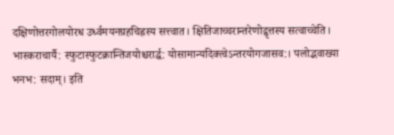दक्षिणोत्तरगोलयोरध उर्ध्वमयनग्रहचिह्नस्य सत्त्वात। क्षितिजाच्चरान्तरेणोद्वृत्तस्य सत्वाच्चेति। भास्कराचार्यै: स्फुटास्फुटक्रान्तिजयोश्चरार्द्ध: योसामान्यदिक्त्वेऽन्तरयोगजासव:। पलोद्भवाख्या भनभ: सदाम्। इति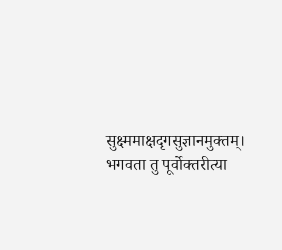सुक्ष्ममाक्षदृगसुज्ञानमुक्तम्। भगवता तु पूर्वोक्तरीत्या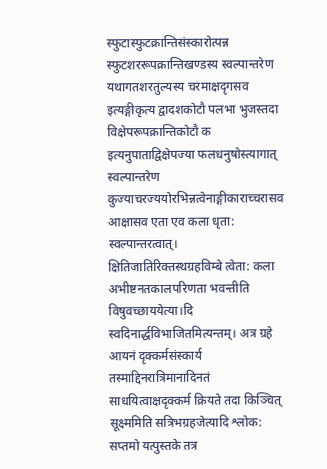स्फुटास्फुटक्रान्तिसंस्कारोत्पन्न स्फुटशररूपक्रान्तिखण्डस्य स्वल्पान्तरेण यथागतशरतुल्यस्य चरमाक्षदृगसव इत्यङ्गीकृत्य द्वादशकोटौ पलभा भुजस्तदा विक्षेपरूपक्रान्तिकोटौ क इत्यनुपाताद्विक्षेपज्या फलधनुषोस्त्यागात् स्वल्पान्तरेण कुज्याचरज्ययोरभिन्नत्वेनाङ्गीकाराच्चरासव आक्षासव एता एव कला धृता: स्वल्पान्तरत्वात्। क्षितिजातिरिक्तस्थग्रहविम्बे त्वेता: कला अभीष्टनतकालपरिणता भवन्तीति विषुवच्छाययेत्या।दि स्वदिनार्द्धविभाजितमित्यन्तम्। अत्र ग्रहे आयनं दृक्कर्मसंस्कार्य तस्माद्दिनरात्रिमानादिनतं साधयित्वाक्षदृक्कर्म क्रियते तदा किञ्चित् सूक्ष्ममिति सत्रिभग्रहजेत्यादि श्लोक: सप्तमो यत्पुस्तके तत्र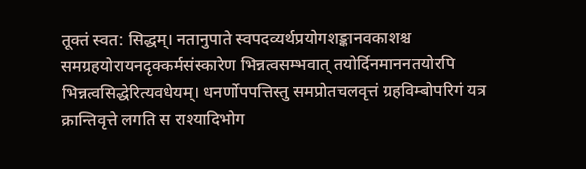तूक्तं स्वत: सिद्धम्। नतानुपाते स्वपदव्यर्थप्रयोगशङ्कानवकाशश्च समग्रहयोरायनदृक्कर्मसंस्कारेण भिन्नत्वसम्भवात् तयोर्दिनमाननतयोरपि भिन्नत्वसिद्धेरित्यवधेयम्। धनर्णोपपत्तिस्तु समप्रोतचलवृत्तं ग्रहविम्बोपरिगं यत्र क्रान्तिवृत्ते लगति स राश्यादिभोग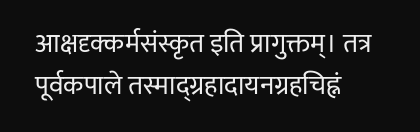आक्षदृक्कर्मसंस्कृत इति प्रागुक्तम्। तत्र पूर्वकपाले तस्माद्ग्रहादायनग्रहचिह्नं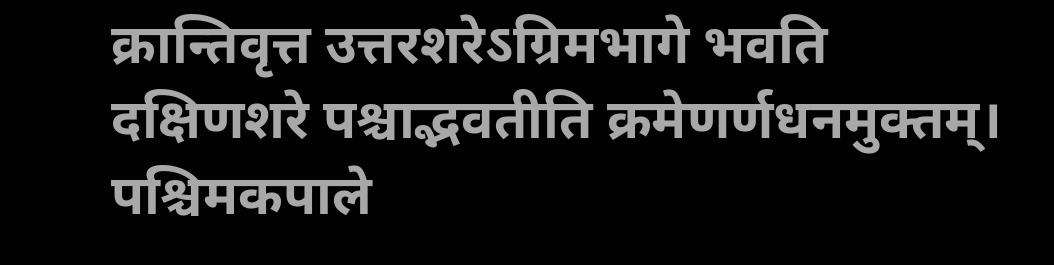क्रान्तिवृत्त उत्तरशरेऽग्रिमभागे भवति दक्षिणशरे पश्चाद्भवतीति क्रमेणर्णधनमुक्तम्। पश्चिमकपाले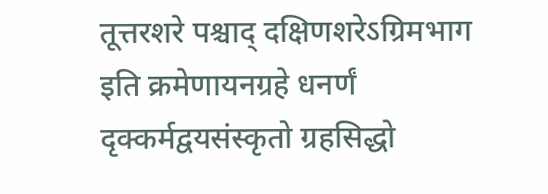तूत्तरशरे पश्चाद् दक्षिणशरेऽग्रिमभाग इति क्रमेणायनग्रहे धनर्णं दृक्कर्मद्वयसंस्कृतो ग्रहसिद्धो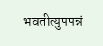भवतीत्युपपन्नं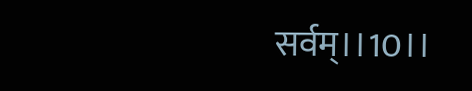सर्वम्।।10।।